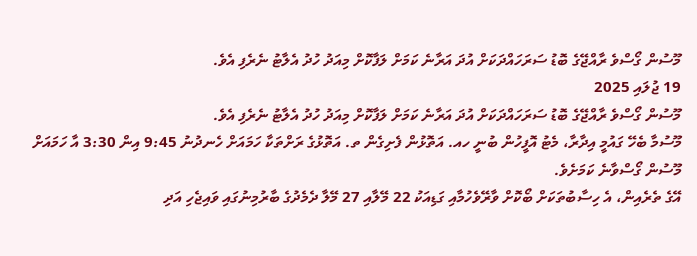މޫސުން ގޯސްވެ ރާއްޖޭގެ ބޮޑު ސަރަހައްދަކަށް އުދަ އަރާނެ ކަމަށް ލަފާކޮށް މިއަދު ހުދު އެލާޓު ނެރެފި އެވެ.
19 ޖުލައި 2025
މޫސުން ގޯސްވެ ރާއްޖޭގެ ބޮޑު ސަރަހައްދަކަށް އުދަ އަރާނެ ކަމަށް ލަފާކޮށް މިއަދު ހުދު އެލާޓު ނެރެފި އެވެ.
މޫސުމާ ބެހޭ ގައުމީ އިދާރާ، މެޓު އޮފީހުން ބުނީ ހއ. އަތޮޅުން ފެށިގެން ތ. އަތޮޅުގެ ރަށްތަކާ ހަމައަށް ހެނދުނު 9:45 އިން 3:30 އާ ހަމައަށް މޫސުން ގޯސްވާނެ ކަމަށެވެ.
އޭގެ ތެރެއިން، އެ ހިސާބުތަކަށް ބޯކޮށް ވާރޭވެހުމާއި ގަޑިއަކު 22 މޭލާއި 27 މޭލާ ދެމެދުގެ ބާރުމިނުގައި ވައިޖެހި އަދި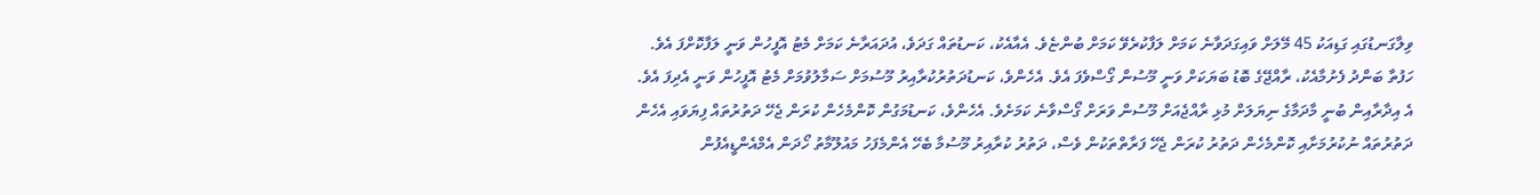ވިލާގަނޑުގައި ގަޑިއަކު 45 މޭލަށް ވައިގަދަވާނެ ކަމަށް ލަފާކުރެވޭ ކަމަށް ބުންޏެވެ. އެއާއެކު، ކަނޑުތައް ގަދަވެ، އުދައަރާނެ ކަމަށް މެޓު އޮފީހުން ވަނީ ލަފާކޮށްފަ އެވެ.
ހަފުތާ ބަންދު ފެށުމާއެކު، ރާއްޖޭގެ ބޮޑު ބަޔަކަށް ވަނީ މޫސުން ގޯސްވެފަ އެވެ. އެހެންވެ، ކަނޑުދަތުރުކުރާއިރު މޫސުމަށް ސަމާލުވުމަށް މެޓު އޮފީހުން ވަނީ އެދިފަ އެވެ.
އެ އިދާރާއިން ބުނީ މާދަމާގެ ނިޔަލަށް މުޅި ރާއްޖެއަށް މޫސުން ވަރަށް ގޯސްވާނެ ކަމަށެވެ. އެހެންވެ، ކަނޑުމަގުން ކޮންމެހެން ކުރަން ޖެހޭ ދަތުރުތައް ފިޔަވައި އެހެން ދަތުރުތައް ނުކުރުމަށާއި ކޮންމެހެން ދަތުރު ކުރަން ޖެހޭ ފަރާތްތަކުން ވެސް، ދަތުރު ކުރާއިރު މޫސުމާ ބެހޭ އެންމެފަހު މައުލޫމާތު ހޯދަން އެމްއެންޑީއެފުން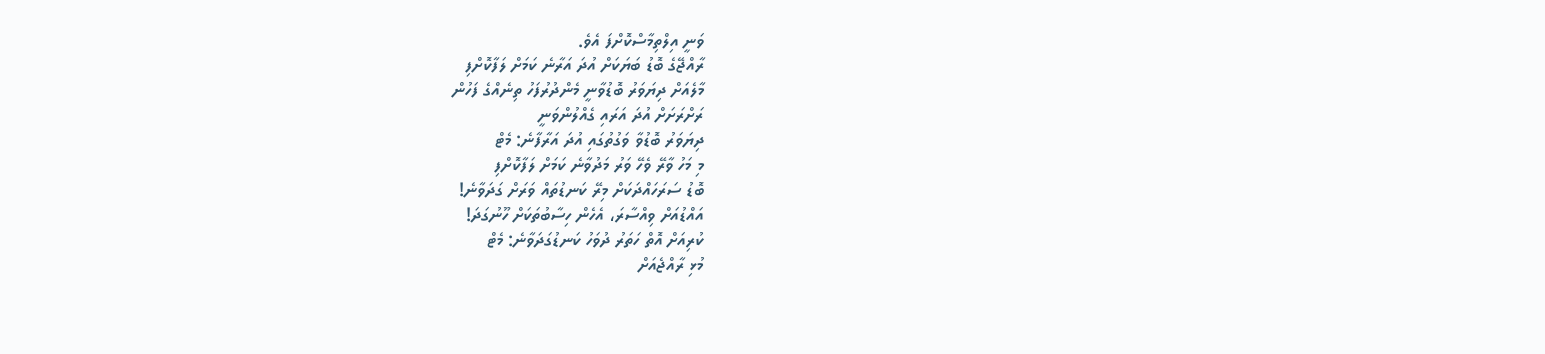ވަނީ އިލްތިމާސްކޮށްފަ އެވެ.
ރާއްޖޭގެ ބޮޑު ބަޔަކަށް އުދަ އަރާނެ ކަމަށް ލަފާކޮށްފި
މާލެއަށް ދިޔަވަރު ބޮޑުވާނީ މެންދުރުފަހު ތިނެއްގެ ފަހުން
ރަށްރަށަށް އުދަ އަރައި ގެއްލުންވަނީ
ދިޔަވަރު ބޮޑުވާ ވަގުތުގައި އުދަ އަރާފާނެ: މެޓް
މި މަހު ވާރޭ ވެހޭ ވަރު މަދުވާނެ ކަމަށް ލަފާކޮށްފި
ބޮޑު ސަރަހައްދަކަށް މިރޭ ކަނޑުތައް ވަރަށް ގަދަވާނެ!
އައްޑުއަށް ވިއްސާރަ، އެހެން ހިސާބުތަކަށް ހޫނުގަދަ!
ކުރިއަށް އޮތް ހަތަރު ދުވަހު ކަނޑުގަދަވާނެ: މެޓް
މުޅި ރާއްޖެއަށް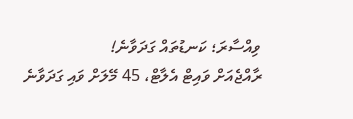ވިއްސާރަ؛ ކަނޑުތައް ގަދަވާނެ!
ރާއްޖެއަށް ވައިޓް އެލާޓް، 45 މޭލަށް ވައި ގަދަވާނެ